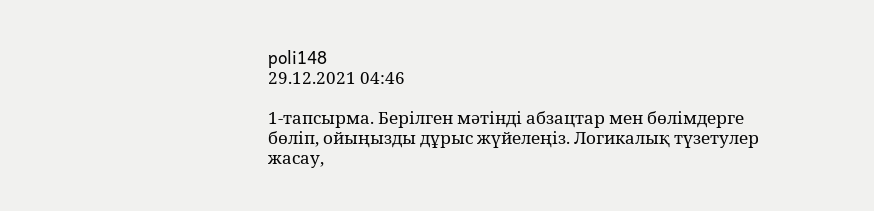poli148
29.12.2021 04:46

1-тапсырма. Берілген мәтінді абзацтар мен бөлімдерге бөліп, ойыңызды дұрыс жүйелеңіз. Логикалық түзетулер жасау,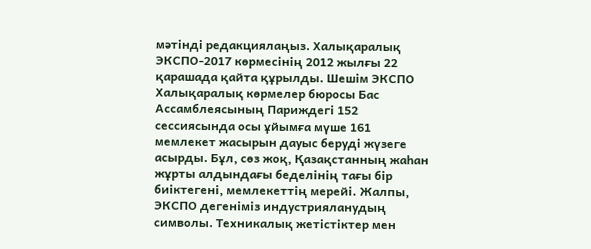мәтінді редакциялаңыз. Халықаралық ЭКСПО-2017 көрмесінің 2012 жылғы 22 қарашада қайта құрылды. Шешім ЭКСПО Халықаралық көрмелер бюросы Бас Ассамблеясының Париждегі 152 сессиясында осы ұйымға мүше 161 мемлекет жасырын дауыс беруді жүзеге асырды. Бұл, сөз жоқ, Қазақстанның жаһан жұрты алдындағы беделінің тағы бір биіктегені, мемлекеттің мерейі. Жалпы, ЭКСПО дегеніміз индустрияланудың символы. Техникалық жетістіктер мен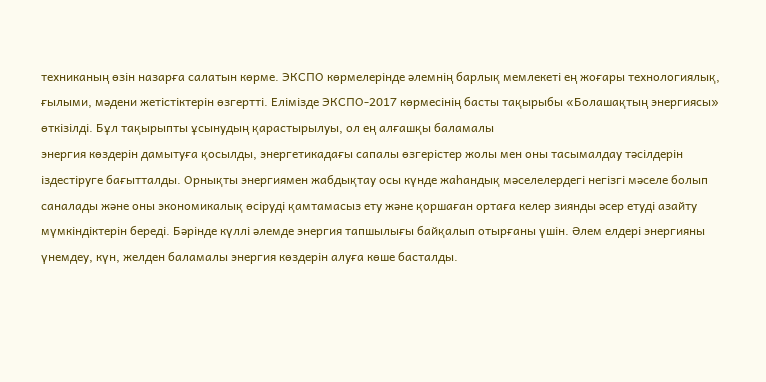техниканың өзін назарға салатын көрме. ЭКСПО көрмелерінде әлемнің барлық мемлекеті ең жоғары технологиялық, ғылыми, мәдени жетістіктерін өзгертті. Елімізде ЭКСПО-2017 көрмесінің басты тақырыбы «Болашақтың энергиясы» өткізілді. Бұл тақырыпты ұсынудың қарастырылуы, ол ең алғашқы баламалы
энергия көздерін дамытуға қосылды, энергетикадағы сапалы өзгерістер жолы мен оны тасымалдау тәсілдерін іздестіруге бағытталды. Орнықты энергиямен жабдықтау осы күнде жаһандық мәселелердегі негізгі мәселе болып саналады және оны экономикалық өсіруді қамтамасыз ету және қоршаған ортаға келер зиянды әсер етуді азайту мүмкіндіктерін береді. Бәрінде күллі әлемде энергия тапшылығы байқалып отырғаны үшін. Әлем елдері энергияны үнемдеу, күн, желден баламалы энергия көздерін алуға көше басталды.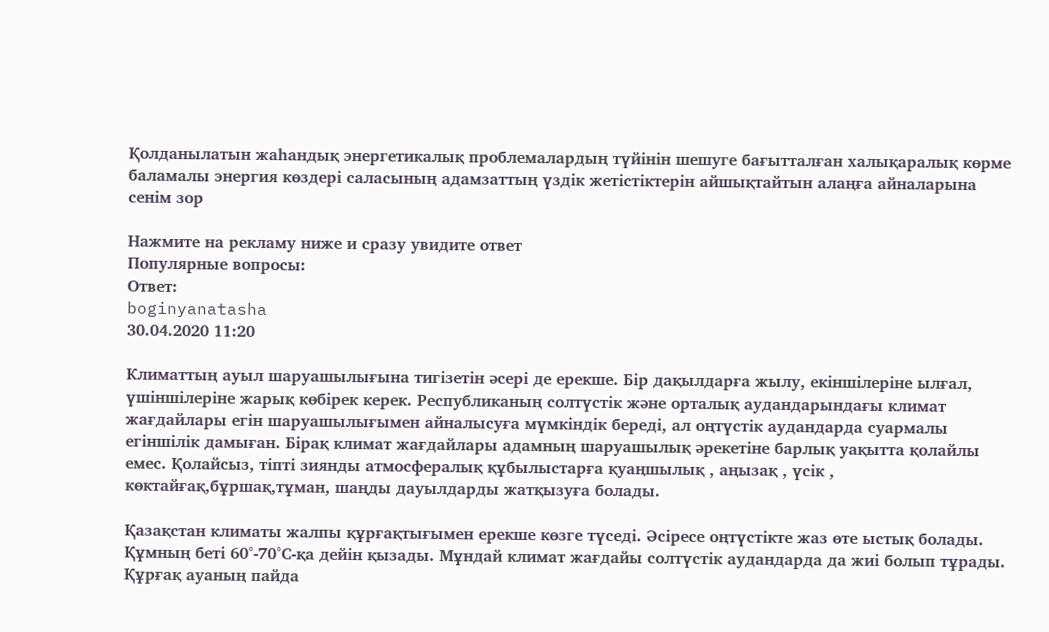Қолданылатын жаһандық энергетикалық проблемалардың түйінін шешуге бағытталған халықаралық көрме баламалы энергия көздері саласының адамзаттың үздік жетістіктерін айшықтайтын алаңға айналарына сенім зор

Нажмите на рекламу ниже и сразу увидите ответ
Популярные вопросы:
Ответ:
boginyanatasha
30.04.2020 11:20

Климаттың ауыл шаруашылығына тигізетін әсері де ерекше. Бір дақылдарға жылу, екіншілеріне ылғал, үшіншілеріне жарық көбірек керек. Республиканың солтүстік және орталық аудандарындағы климат жағдайлары егін шаруашылығымен айналысуға мүмкіндік береді, ал оңтүстік аудандарда суармалы егіншілік дамыған. Бірақ климат жағдайлары адамның шаруашылық әрекетіне барлық уақытта қолайлы емес. Қолайсыз, тіпті зиянды атмосфералық құбылыстарға қуаңшылық , аңызақ , үсік , көктайғақ,бұршақ,тұман, шаңды дауылдарды жатқызуға болады.

Қазақстан климаты жалпы құрғақтығымен ерекше көзге түседі. Әсіресе оңтүстікте жаз өте ыстық болады. Құмның беті 60°-70°С-қа дейін қызады. Мұндай климат жағдайы солтүстік аудандарда да жиі болып тұрады. Құрғақ ауаның пайда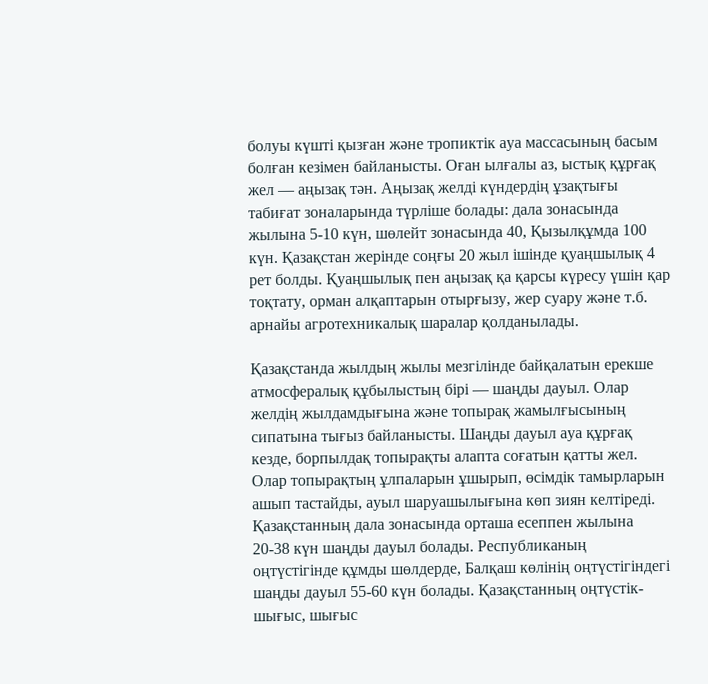болуы күшті қызған және тропиктік ауа массасының басым болған кезімен байланысты. Оған ылғалы аз, ыстық құрғақ жел — аңызақ тән. Аңызақ желді күндердің ұзақтығы табиғат зоналарында түрліше болады: дала зонасында жылына 5-10 күн, шөлейт зонасында 40, Қызылқұмда 100 күн. Қазақстан жерінде соңғы 20 жыл ішінде қуаңшылық 4 рет болды. Қуаңшылық пен аңызақ қа қарсы күресу үшін қар тоқтату, орман алқаптарын отырғызу, жер суару және т.б. арнайы агротехникалық шаралар қолданылады.

Қазақстанда жылдың жылы мезгілінде байқалатын ерекше атмосфералық құбылыстың бірі — шаңды дауыл. Олар желдің жылдамдығына және топырақ жамылғысының сипатына тығыз байланысты. Шаңды дауыл ауа құрғақ кезде, борпылдақ топырақты алапта соғатын қатты жел. Олар топырақтың ұлпаларын ұшырып, өсімдік тамырларын ашып тастайды, ауыл шаруашылығына көп зиян келтіреді. Қазақстанның дала зонасында орташа есеппен жылына 20-38 күн шаңды дауыл болады. Республиканың оңтүстігінде құмды шөлдерде, Балқаш көлінің оңтүстігіндегі шаңды дауыл 55-60 күн болады. Қазақстанның оңтүстік-шығыс, шығыс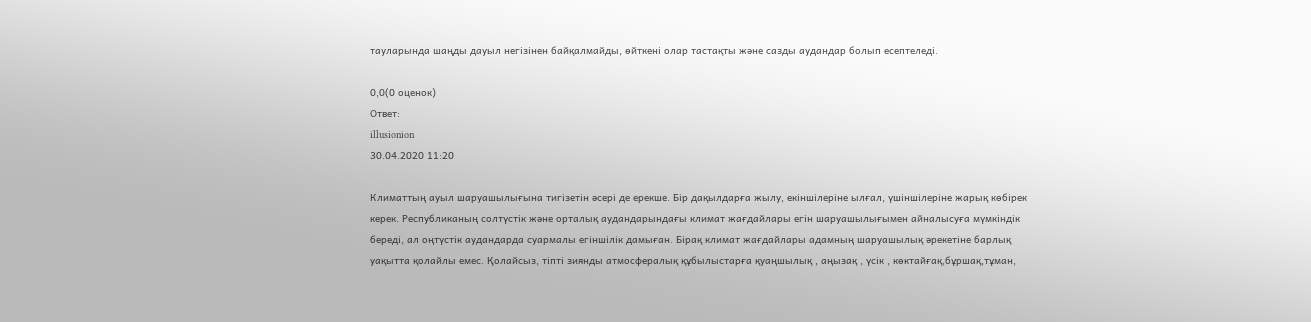тауларында шаңды дауыл негізінен байқалмайды, өйткені олар тастақты және сазды аудандар болып есептеледі.

0,0(0 оценок)
Ответ:
illusionion
30.04.2020 11:20

Климаттың ауыл шаруашылығына тигізетін әсері де ерекше. Бір дақылдарға жылу, екіншілеріне ылғал, үшіншілеріне жарық көбірек керек. Республиканың солтүстік және орталық аудандарындағы климат жағдайлары егін шаруашылығымен айналысуға мүмкіндік береді, ал оңтүстік аудандарда суармалы егіншілік дамыған. Бірақ климат жағдайлары адамның шаруашылық әрекетіне барлық уақытта қолайлы емес. Қолайсыз, тіпті зиянды атмосфералық құбылыстарға қуаңшылық , аңызақ , үсік , көктайғақ,бұршақ,тұман,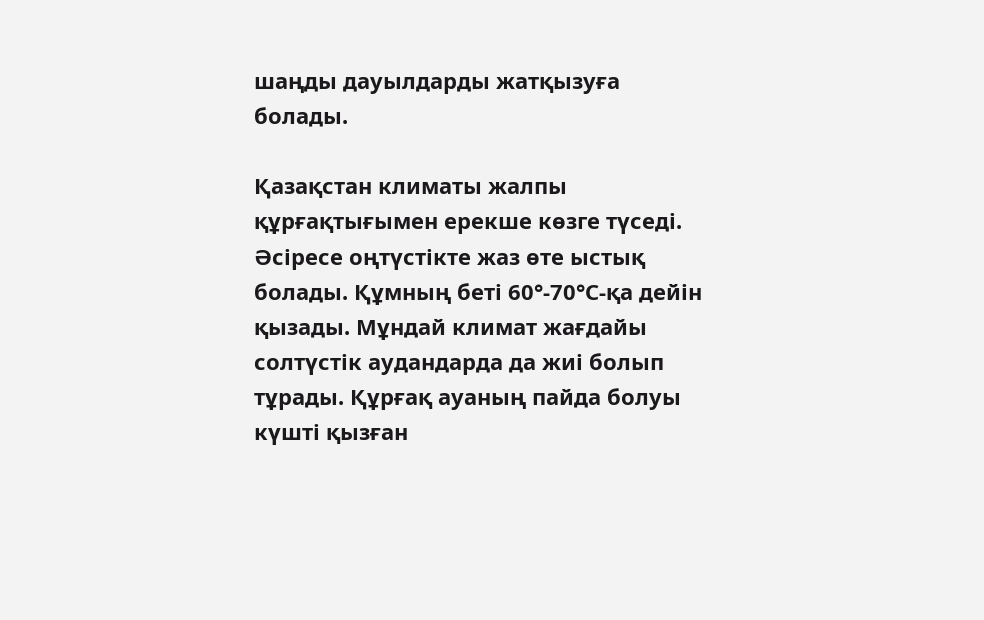шаңды дауылдарды жатқызуға болады.

Қазақстан климаты жалпы құрғақтығымен ерекше көзге түседі. Әсіресе оңтүстікте жаз өте ыстық болады. Құмның беті 60°-70°С-қа дейін қызады. Мұндай климат жағдайы солтүстік аудандарда да жиі болып тұрады. Құрғақ ауаның пайда болуы күшті қызған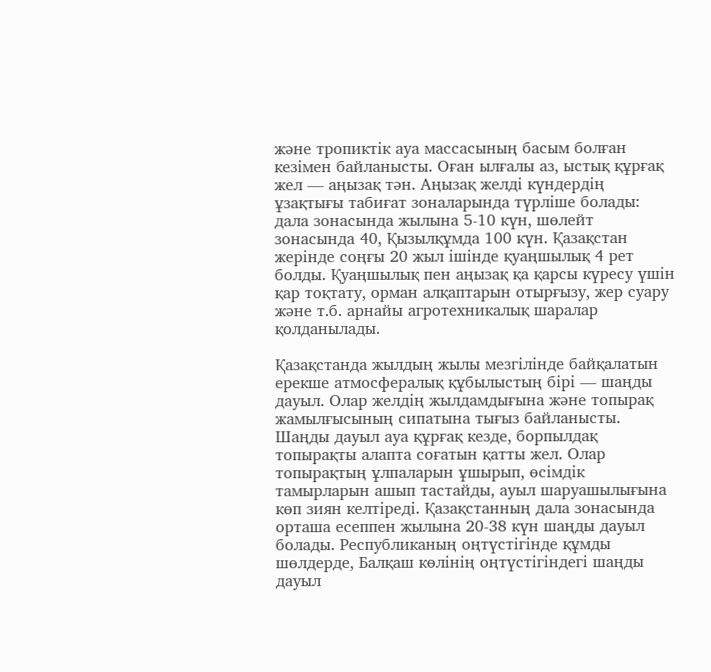және тропиктік ауа массасының басым болған кезімен байланысты. Оған ылғалы аз, ыстық құрғақ жел — аңызақ тән. Аңызақ желді күндердің ұзақтығы табиғат зоналарында түрліше болады: дала зонасында жылына 5-10 күн, шөлейт зонасында 40, Қызылқұмда 100 күн. Қазақстан жерінде соңғы 20 жыл ішінде қуаңшылық 4 рет болды. Қуаңшылық пен аңызақ қа қарсы күресу үшін қар тоқтату, орман алқаптарын отырғызу, жер суару және т.б. арнайы агротехникалық шаралар қолданылады.

Қазақстанда жылдың жылы мезгілінде байқалатын ерекше атмосфералық құбылыстың бірі — шаңды дауыл. Олар желдің жылдамдығына және топырақ жамылғысының сипатына тығыз байланысты. Шаңды дауыл ауа құрғақ кезде, борпылдақ топырақты алапта соғатын қатты жел. Олар топырақтың ұлпаларын ұшырып, өсімдік тамырларын ашып тастайды, ауыл шаруашылығына көп зиян келтіреді. Қазақстанның дала зонасында орташа есеппен жылына 20-38 күн шаңды дауыл болады. Республиканың оңтүстігінде құмды шөлдерде, Балқаш көлінің оңтүстігіндегі шаңды дауыл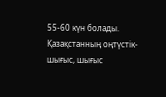55-60 күн болады. Қазақстанның оңтүстік-шығыс, шығыс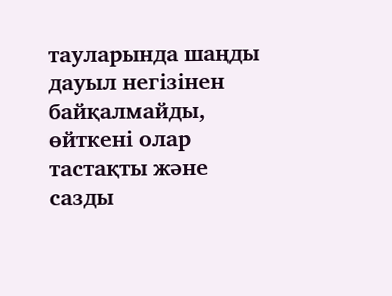тауларында шаңды дауыл негізінен байқалмайды, өйткені олар тастақты және сазды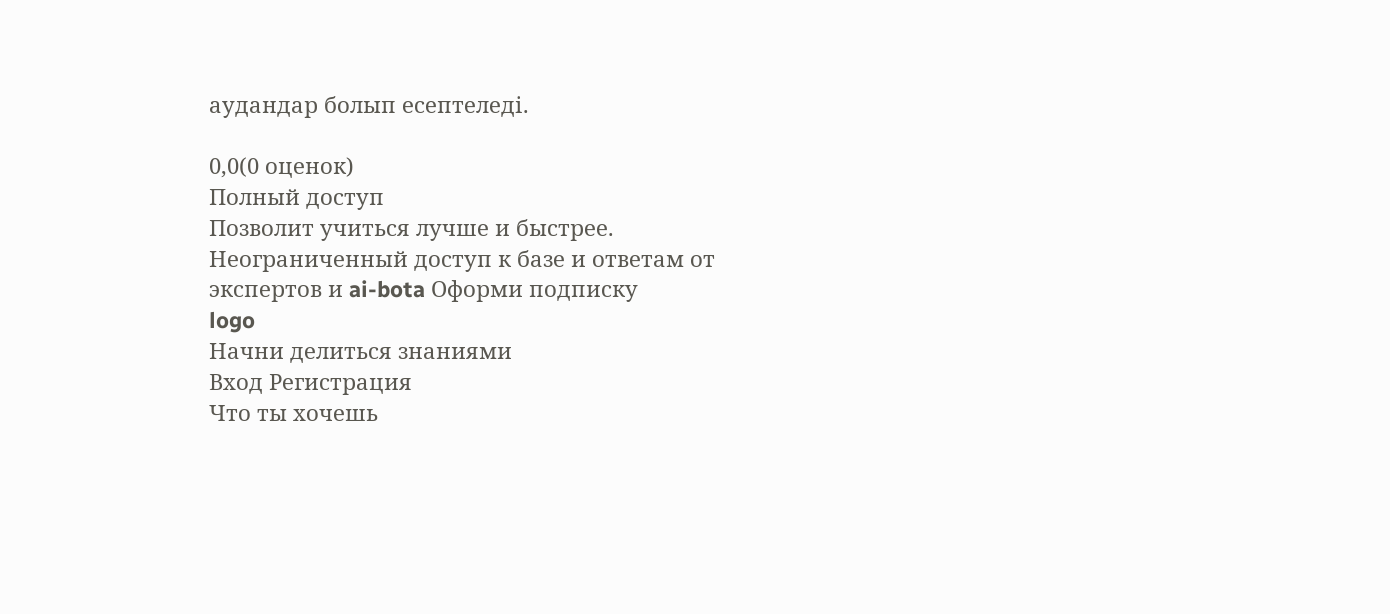аудандар болып есептеледі.

0,0(0 оценок)
Полный доступ
Позволит учиться лучше и быстрее. Неограниченный доступ к базе и ответам от экспертов и ai-bota Оформи подписку
logo
Начни делиться знаниями
Вход Регистрация
Что ты хочешь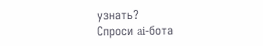узнать?
Спроси ai-бота